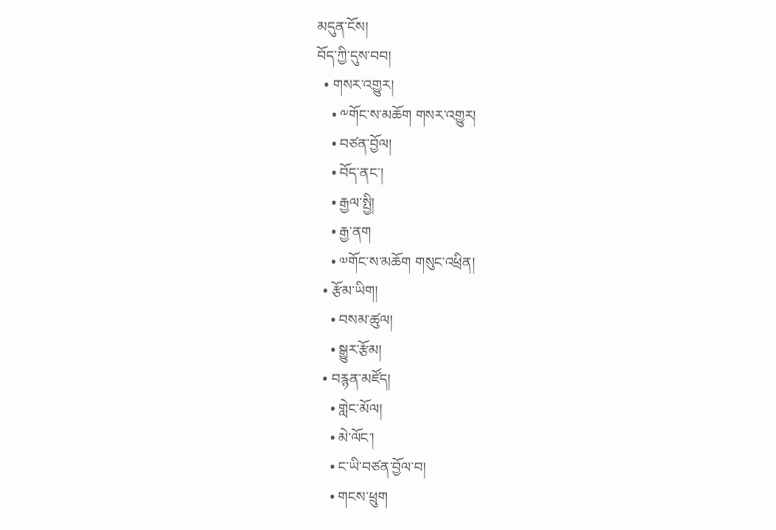མདུན་ངོས།
བོད་ཀྱི་དུས་བབ།
  • གསར་འགྱུར།
    • ༸གོང་ས་མཆོག གསར་འགྱུར།
    • བཙན་བྱོལ།
    • བོད་ནང་།
    • རྒྱལ་སྤྱི།
    • རྒྱ་ནག
    • ༧གོང་ས་མཆོག གསུང་འཕྲིན།
  • རྩོམ་ཡིག།
    • བསམ་ཚུལ།
    • སྒྱུར་རྩོམ།
  • བརྙན་མཛོད།
    • གླེང་མོལ།
    • མེ་ལོང་།
    • ང་ཡི་བཙན་བྱོལ་བ།
    • གངས་ཕྲུག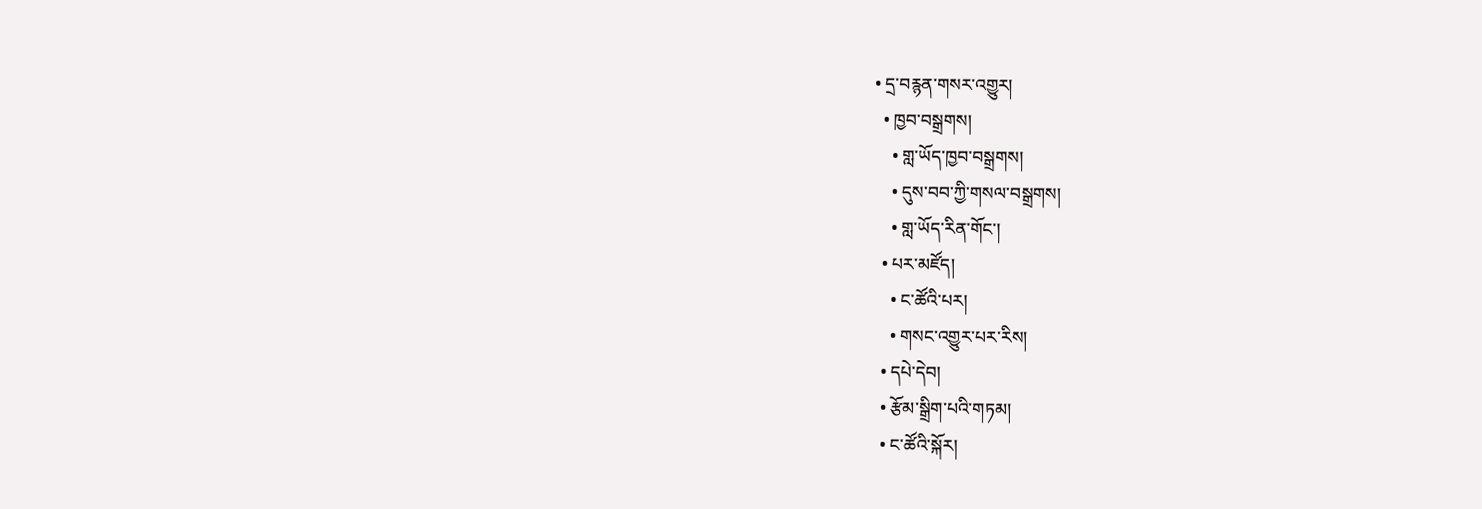• དྲ་བརྙན་གསར་འགྱུར།
  • ཁྱབ་བསྒྲགས།
    • གླ་ཡོད་ཁྱབ་བསྒྲགས།
    • དུས་བབ་ཀྱི་གསལ་བསྒྲགས།
    • གླ་ཡོད་རིན་གོང་།
  • པར་མཛོད།
    • ང་ཚོའི་པར།
    • གསང་འགྱུར་པར་རིས།
  • དཔེ་དེབ།
  • རྩོམ་སྒྲིག་པའི་གཏམ།
  • ང་ཚོའི་སྐོར།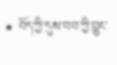• བོད་ཀྱི་དུས་བབ་ཀྱི་བྱུང་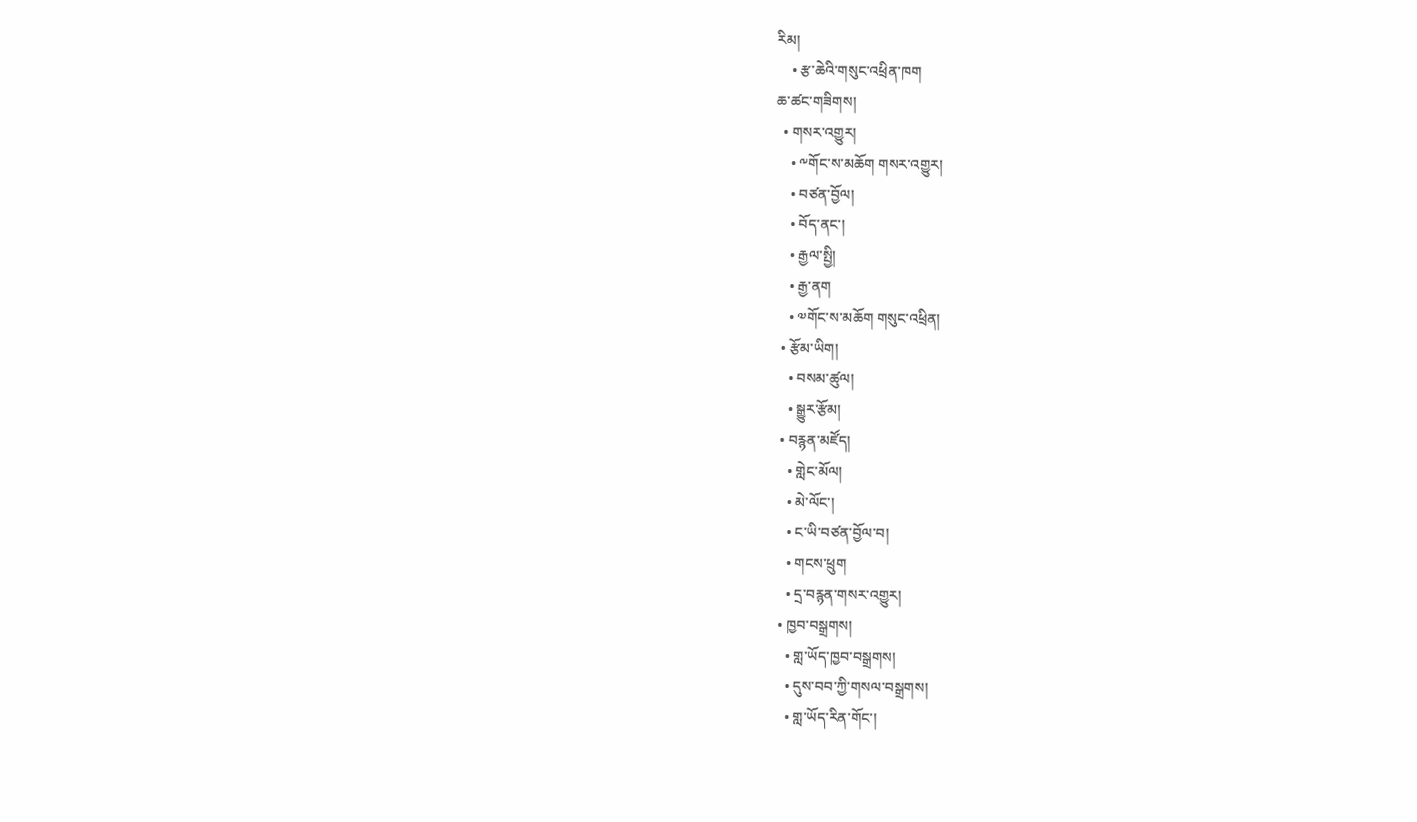རིམ།
    • རྩ་ཆེའི་གསུང་འཕྲིན་ཁག
ཆ་ཚང་གཟིགས།
  • གསར་འགྱུར།
    • ༸གོང་ས་མཆོག གསར་འགྱུར།
    • བཙན་བྱོལ།
    • བོད་ནང་།
    • རྒྱལ་སྤྱི།
    • རྒྱ་ནག
    • ༧གོང་ས་མཆོག གསུང་འཕྲིན།
  • རྩོམ་ཡིག།
    • བསམ་ཚུལ།
    • སྒྱུར་རྩོམ།
  • བརྙན་མཛོད།
    • གླེང་མོལ།
    • མེ་ལོང་།
    • ང་ཡི་བཙན་བྱོལ་བ།
    • གངས་ཕྲུག
    • དྲ་བརྙན་གསར་འགྱུར།
  • ཁྱབ་བསྒྲགས།
    • གླ་ཡོད་ཁྱབ་བསྒྲགས།
    • དུས་བབ་ཀྱི་གསལ་བསྒྲགས།
    • གླ་ཡོད་རིན་གོང་།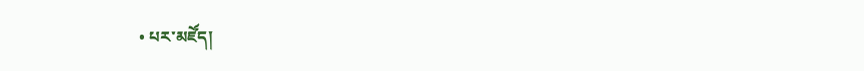• པར་མཛོད།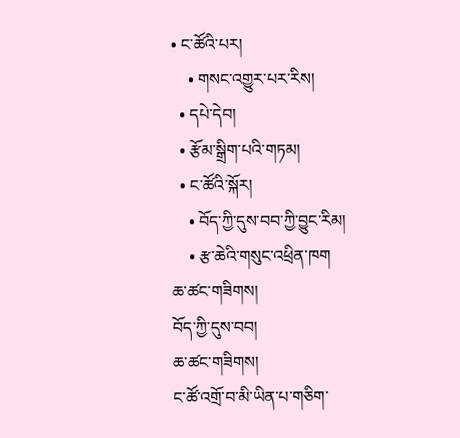• ང་ཚོའི་པར།
    • གསང་འགྱུར་པར་རིས།
  • དཔེ་དེབ།
  • རྩོམ་སྒྲིག་པའི་གཏམ།
  • ང་ཚོའི་སྐོར།
    • བོད་ཀྱི་དུས་བབ་ཀྱི་བྱུང་རིམ།
    • རྩ་ཆེའི་གསུང་འཕྲིན་ཁག
ཆ་ཚང་གཟིགས།
བོད་ཀྱི་དུས་བབ།
ཆ་ཚང་གཟིགས།
ང་ཚོ་འགྲོ་བ་མི་ཡིན་པ་གཅིག་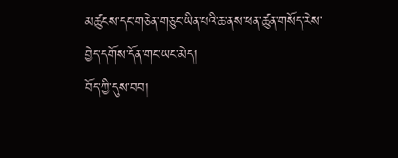མཚུངས་དང་གཅེན་གཅུང་ཡིན་པའི་ཆ་ནས་ཕན་ཚུན་གསོད་རེས་བྱེད་དགོས་དོན་གང་ཡང་མེད།
བོད་ཀྱི་དུས་བབ།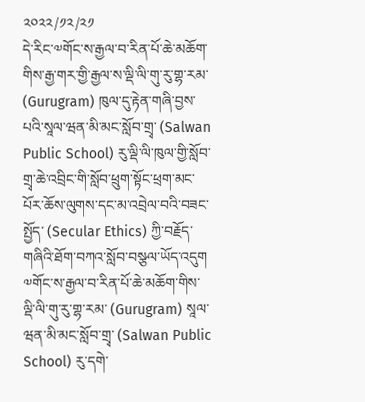༢༠༢༢/༡༢/༢༡
དེ་རིང་༧གོང་ས་རྒྱལ་བ་རིན་པོ་ཆེ་མཆོག་གིས་རྒྱ་གར་གྱི་རྒྱལ་ས་ལྡི་ལི་གུ་རུ་གྷ་རམ་ (Gurugram) ཁུལ་དུ་རྟེན་གཞི་བྱས་པའི་སཱལ་ཝན་མི་མང་སློབ་གྲྭ་ (Salwan Public School) རུ་ལྡི་ལི་ཁུལ་གྱི་སློབ་གྲྭ་ཆེ་འབྲིང་གི་སློབ་ཕྲུག་སྟོང་ཕྲག་མང་པོར་ཆོས་ལུགས་དང་མ་འབྲེལ་བའི་བཟང་སྤྱོད་ (Secular Ethics) ཀྱི་བརྗོད་གཞིའི་ཐོག་བཀའ་སློབ་བསྩལ་ཡོད་འདུག
༧གོང་ས་རྒྱལ་བ་རིན་པོ་ཆེ་མཆོག་གིས་ལྡི་ལི་གུ་རུ་གྷ་རམ་ (Gurugram) སཱལ་ཝན་མི་མང་སློབ་གྲྭ་ (Salwan Public School) རུ་དགེ་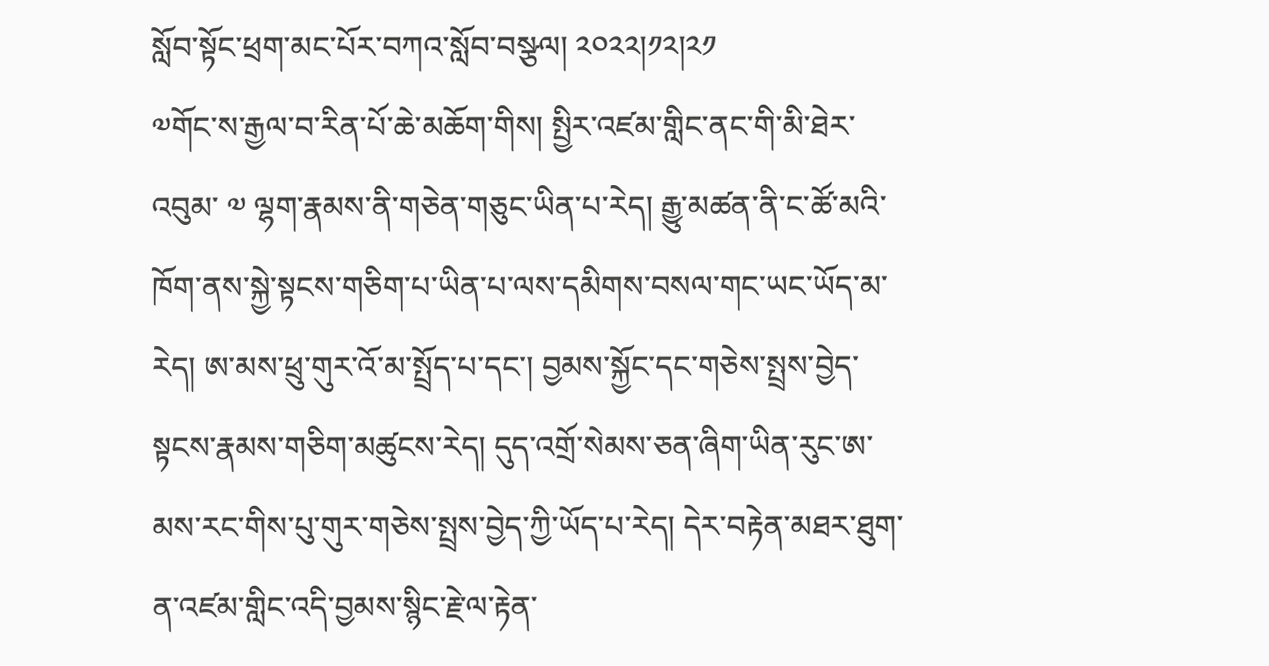སློབ་སྟོང་ཕྲག་མང་པོར་བཀའ་སློབ་བསྩལ། ༢༠༢༢།༡༢།༢༡
༧གོང་ས་རྒྱལ་བ་རིན་པོ་ཆེ་མཆོག་གིས། སྤྱིར་འཛམ་གླིང་ནང་གི་མི་ཐེར་འབུམ་ ༧ ལྷག་རྣམས་ནི་གཅེན་གཅུང་ཡིན་པ་རེད། རྒྱུ་མཚན་ནི་ང་ཚོ་མའི་ཁོག་ནས་སྐྱེ་སྟངས་གཅིག་པ་ཡིན་པ་ལས་དམིགས་བསལ་གང་ཡང་ཡོད་མ་རེད། ཨ་མས་ཕྲུ་གུར་འོ་མ་སྤྲོད་པ་དང་། བྱམས་སྐྱོང་དང་གཅེས་སྤྲས་བྱེད་སྟངས་རྣམས་གཅིག་མཚུངས་རེད། དུད་འགྲོ་སེམས་ཅན་ཞིག་ཡིན་རུང་ཨ་མས་རང་གིས་པུ་གུར་གཅེས་སྤྲས་བྱེད་ཀྱི་ཡོད་པ་རེད། དེར་བརྟེན་མཐར་ཐུག་ན་འཛམ་གླིང་འདི་བྱམས་སྙིང་རྗེ་ལ་རྟེན་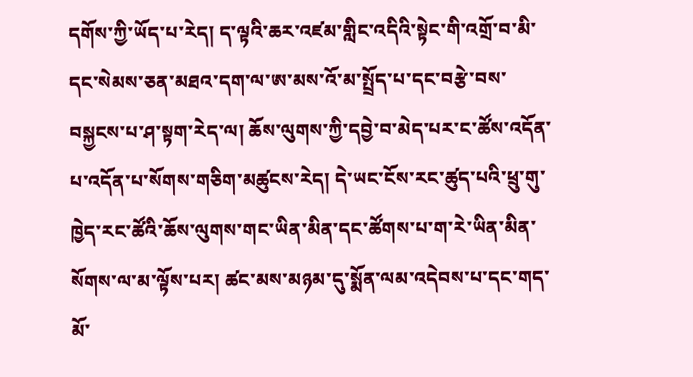དགོས་ཀྱི་ཡོད་པ་རེད། ད་ལྟའི་ཆར་འཛམ་གླིང་འདིའི་སྟེང་གི་འགྲོ་བ་མི་དང་སེམས་ཅན་མཐའ་དག་ལ་ཨ་མས་འོ་མ་སྤྲོད་པ་དང་བརྩེ་བས་བསྐྱངས་པ་ཤ་སྟག་རེད་ལ། ཆོས་ལུགས་ཀྱི་དབྱེ་བ་མེད་པར་ང་ཚོས་འདོན་པ་འདོན་པ་སོགས་གཅིག་མཚུངས་རེད། དེ་ཡང་ངོས་རང་ཚུད་པའི་ཕྲུ་གུ་ཁྱེད་རང་ཚོའི་ཆོས་ལུགས་གང་ཡིན་མིན་དང་ཚོགས་པ་ག་རེ་ཡིན་མིན་སོགས་ལ་མ་ལྟོས་པར། ཚང་མས་མཉམ་དུ་སྨོན་ལམ་འདེབས་པ་དང་གད་མོ་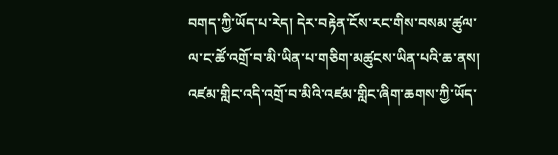བགད་ཀྱི་ཡོད་པ་རེད། དེར་བརྟེན་ངོས་རང་གིས་བསམ་ཚུལ་ལ་ང་ཚོ་འགྲོ་བ་མི་ཡིན་པ་གཅིག་མཚུངས་ཡིན་པའི་ཆ་ནས། འཛམ་གླིང་འདི་འགྲོ་བ་མིའི་འཛམ་གླིང་ཞིག་ཆགས་ཀྱི་ཡོད་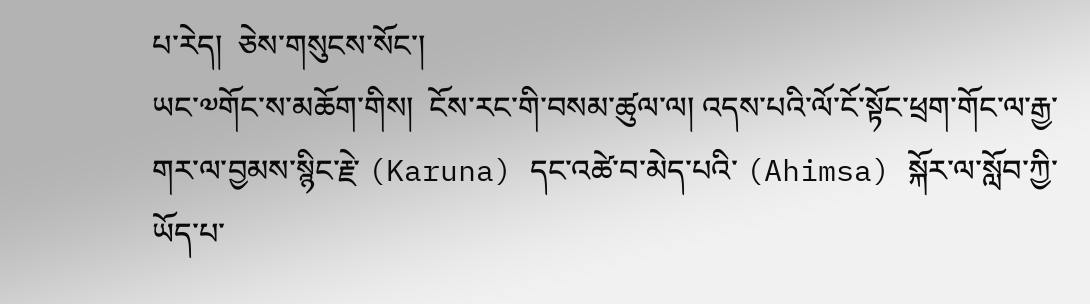པ་རེད།  ཅེས་གསུངས་སོང་།
ཡང་༧གོང་ས་མཆོག་གིས།  ངོས་རང་གི་བསམ་ཚུལ་ལ། འདས་པའི་ལོ་ངོ་སྟོང་ཕྲག་གོང་ལ་རྒྱ་གར་ལ་བྱམས་སྙིང་རྗེ་ (Karuna) དང་འཚེ་བ་མེད་པའི་ (Ahimsa) སྐོར་ལ་སློབ་ཀྱི་ཡོད་པ་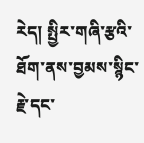རེད། སྤྱིར་གཞི་རྩའི་ཐོག་ནས་བྱམས་སྙིང་རྗེ་དང་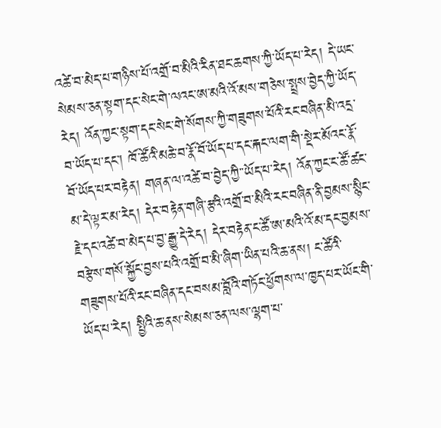འཚེ་བ་མེད་པ་གཉིས་པོ་འགྲོ་བ་མིའི་རིན་ཐང་ཆགས་ཀྱི་ཡོད་པ་རེད། དེ་ཡང་སེམས་ཅན་སྟག་དང་སེང་གེ་ལའང་ཨ་མའི་འོ་མས་གཅེས་སྤྲས་བྱེད་ཀྱི་ཡོད་རེད། འོན་ཀྱང་སྟག་དང་སེང་གེ་སོགས་ཀྱི་གཟུགས་པོའི་རང་བཞིན་མི་འདྲ་བ་ཡོད་པ་དང་། ཁོ་ཚོའི་མཆེ་བ་རྣོ་བོ་ཡོད་པ་དང་རྐང་ལག་གི་སྡེར་མོའང་རྣོ་བོ་ཡོད་པར་བརྟེན། གཞན་ལ་འཚེ་བ་བྱེད་ཀྱི་་ཡོད་པ་རེད། འོན་ཀྱང་ང་ཚོ་ཚང་མ་དེ་ལྟར་མ་རེད། དེར་བརྟེན་གཞི་རྩའི་འགྲོ་བ་མིའི་རང་བཞིན་ནི་བྱམས་སྙིང་རྗེ་དང་འཚེ་བ་མེད་པ་བྱ་རྒྱུ་དེ་རེད། དེར་བརྟེན་ང་ཚོ་ཨ་མའི་འོ་མ་དང་བྱམས་བརྩེས་གསོ་སྐྱོང་བྱས་པའི་འགྲོ་བ་མི་ཞིག་ཡིན་པའི་ཆ་ནས། ང་ཚོའི་གཟུགས་པོའི་རང་བཞིན་དང་བསམ་བློའི་གཏོང་ཕྱོགས་ལ་ཁྱད་པར་ཡོང་གི་ཡོད་པ་རེད། སྤྱིའི་ཆ་ནས་སེམས་ཅན་ལས་ལྷག་པ་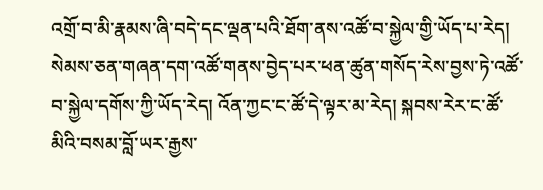འགྲོ་བ་མི་རྣམས་ཞི་བདེ་དང་ལྡན་པའི་ཐོག་ནས་འཚོ་བ་སྐྱེལ་གྱི་ཡོད་པ་རེད། སེམས་ཅན་གཞན་དག་འཚོ་གནས་བྱེད་པར་ཕན་ཚུན་གསོད་རེས་བྱས་ཏེ་འཚོ་བ་སྐྱེལ་དགོས་ཀྱི་ཡོད་རེད། འོན་ཀྱང་ང་ཚོ་དེ་ལྟར་མ་རེད། སྐབས་རེར་ང་ཚོ་མིའི་བསམ་བློ་ཡར་རྒྱས་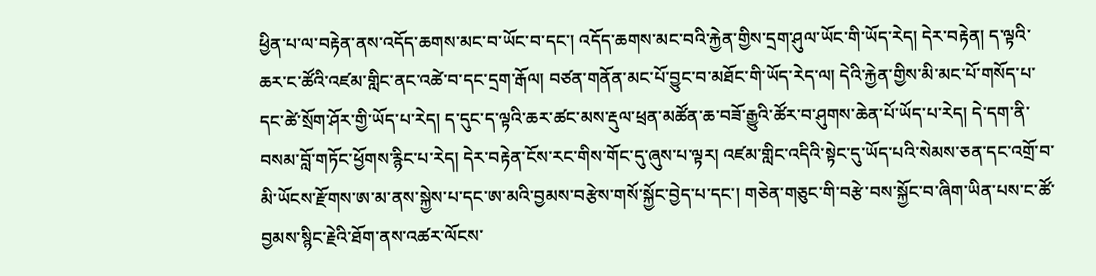ཕྱིན་པ་ལ་བརྟེན་ནས་འདོད་ཆགས་མང་བ་ཡོང་བ་དང་། འདོད་ཆགས་མང་བའི་རྐྱེན་གྱིས་དྲག་ཤུལ་ཡོང་གི་ཡོད་རེད། དེར་བརྟེན། ད་ལྟའི་ཆར་ང་ཚོའི་འཛམ་གླིང་ནང་འཚེ་བ་དང་དྲག་རྒོལ། བཙན་གནོན་མང་པོ་བྱུང་བ་མཐོང་གི་ཡོད་རེད་ལ། དེའི་རྐྱེན་གྱིས་མི་མང་པོ་གསོད་པ་དང་ཚེ་སྲོག་ཤོར་གྱི་ཡོད་པ་རེད། ད་དུང་ད་ལྟའི་ཆར་ཚང་མས་རྡུལ་ཕྲན་མཚོན་ཆ་བཟོ་རྒྱུའི་ཚོར་བ་ཤུགས་ཆེན་པོ་ཡོད་པ་རེད། དེ་དག་ནི་བསམ་བློ་གཏོང་ཕྱོགས་རྙིང་པ་རེད། དེར་བརྟེན་ངོས་རང་གིས་གོང་དུ་ཞུས་པ་ལྟར། འཛམ་གླིང་འདིའི་སྟེང་དུ་ཡོད་པའི་སེམས་ཅན་དང་འགྲོ་བ་མི་ཡོངས་རྫོགས་ཨ་མ་ནས་སྐྱེས་པ་དང་ཨ་མའི་བྱམས་བརྩེས་གསོ་སྐྱོང་བྱེད་པ་དང་། གཅེན་གཅུང་གི་བརྩེ་བས་སྐྱོང་བ་ཞིག་ཡིན་པས་ང་ཚོ་བྱམས་སྙིང་རྗེའི་ཐོག་ནས་འཚར་ལོངས་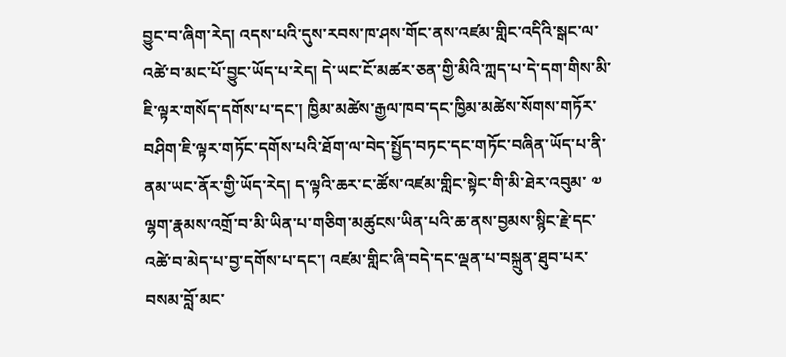བྱུང་བ་ཞིག་རེད། འདས་པའི་དུས་རབས་ཁ་ཤས་གོང་ནས་འཛམ་གླིང་འདིའི་སྒང་ལ་འཚེ་བ་མང་པོ་བྱུང་ཡོད་པ་རེད། དེ་ཡང་ངོ་མཚར་ཅན་གྱི་མིའི་ཀླད་པ་དེ་དག་གིས་མི་ཇི་ལྟར་གསོད་དགོས་པ་དང་། ཁྱིམ་མཚེས་རྒྱལ་ཁབ་དང་ཁྱིམ་མཚེས་སོགས་གཏོར་བཤིག་ཇི་ལྟར་གཏོང་དགོས་པའི་ཐོག་ལ་བེད་སྤྱོད་བཏང་དང་གཏོང་བཞིན་ཡོད་པ་ནི་ནམ་ཡང་ནོར་གྱི་ཡོད་རེད། ད་ལྟའི་ཆར་ང་ཚོས་འཛམ་གླིང་སྟེང་གི་མི་ཐེར་འབུམ་ ༧ ལྷག་རྣམས་འགྲོ་བ་མི་ཡིན་པ་གཅིག་མཚུངས་ཡིན་པའི་ཆ་ནས་བྱམས་སྙིང་རྗེ་དང་འཚེ་བ་མེད་པ་བྱ་དགོས་པ་དང་། འཛམ་གླིང་ཞི་བདེ་དང་ལྡན་པ་བསྐྲུན་ཐུབ་པར་བསམ་བློ་མང་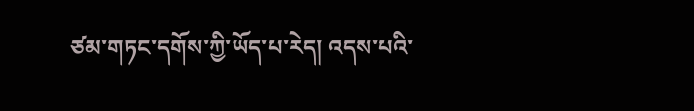ཙམ་གཏང་དགོས་ཀྱི་ཡོད་པ་རེད། འདས་པའི་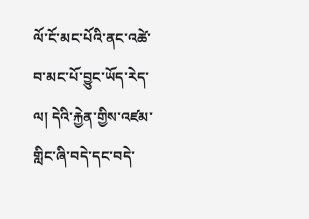ལོ་ངོ་མང་པོའི་ནང་འཚེ་བ་མང་པོ་བྱུང་ཡོད་རེད་ལ། དེའི་རྐྱེན་གྱིས་འཛམ་གླིང་ཞི་བདེ་དང་བདེ་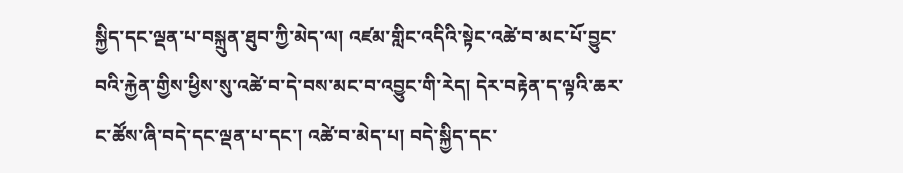སྐྱིད་དང་ལྡན་པ་བསྐྲུན་ཐུབ་ཀྱི་མེད་ལ། འཛམ་གླིང་འདིའི་སྟེང་འཚེ་བ་མང་པོ་བྱུང་བའི་རྐྱེན་གྱིས་ཕྱིས་སུ་འཚེ་བ་དེ་བས་མང་བ་འབྱུང་གི་རེད། དེར་བརྟེན་ད་ལྟའི་ཆར་ང་ཚོས་ཞི་བདེ་དང་ལྡན་པ་དང་། འཚེ་བ་མེད་པ། བདེ་སྐྱིད་དང་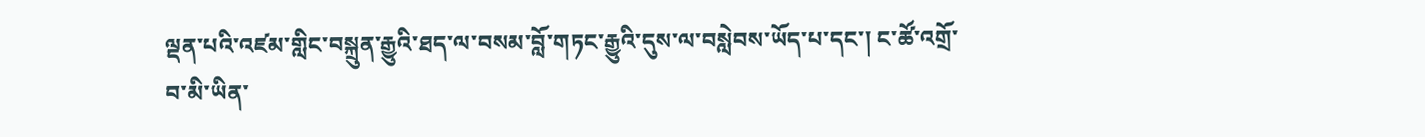ལྡན་པའི་འཛམ་གླིང་བསྐྲུན་རྒྱུའི་ཐད་ལ་བསམ་བློ་གཏང་རྒྱུའི་དུས་ལ་བསླེབས་ཡོད་པ་དང་། ང་ཚོ་འགྲོ་བ་མི་ཡིན་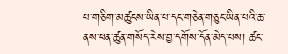པ་གཅིག་མཚུངས་ཡིན་པ་དང་གཅེན་གཅུང་ཡིན་པའི་ཆ་ནས་ཕན་ཚུན་གསོད་རེས་བྱ་དགོས་དོན་མེད་པས། ཚང་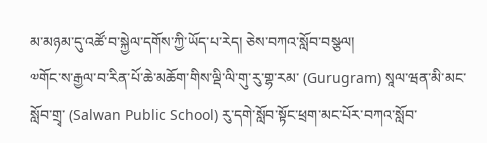མ་མཉམ་དུ་འཚོ་བ་སྐྱེལ་དགོས་ཀྱི་ཡོད་པ་རེད། ཅེས་བཀའ་སློབ་བསྩལ།
༧གོང་ས་རྒྱལ་བ་རིན་པོ་ཆེ་མཆོག་གིས་ལྡི་ལི་གུ་རུ་གྷ་རམ་ (Gurugram) སཱལ་ཝན་མི་མང་སློབ་གྲྭ་ (Salwan Public School) རུ་དགེ་སློབ་སྟོང་ཕྲག་མང་པོར་བཀའ་སློབ་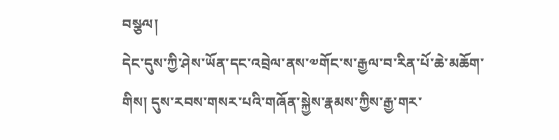བསྩལ།
དེང་དུས་ཀྱི་ཤེས་ཡོན་དང་འབྲེལ་ནས་༧གོང་ས་རྒྱལ་བ་རིན་པོ་ཆེ་མཆོག་གིས། དུས་རབས་གསར་པའི་གཞོན་སྐྱེས་རྣམས་ཀྱིས་རྒྱ་གར་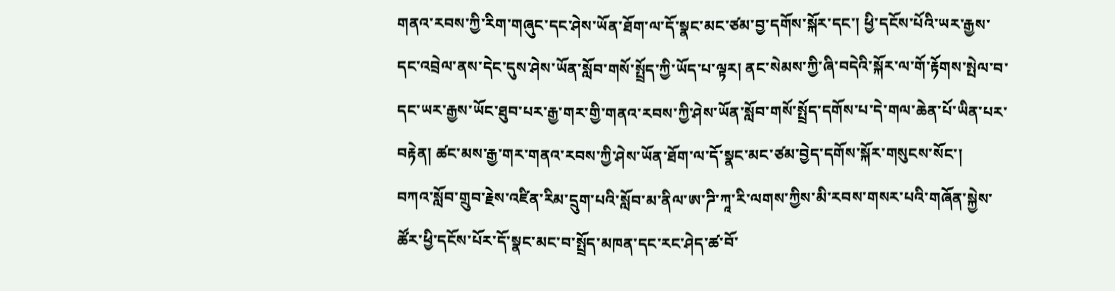གནའ་རབས་ཀྱི་རིག་གཞུང་དང་ཤེས་ཡོན་ཐོག་ལ་དོ་སྣང་མང་ཙམ་བྱ་དགོས་སྐོར་དང་། ཕྱི་དངོས་པོའི་ཡར་རྒྱས་དང་འབྲེལ་ནས་དེང་དུས་ཤེས་ཡོན་སློབ་གསོ་སྤྲོད་ཀྱི་ཡོད་པ་ལྟར། ནང་སེམས་ཀྱི་ཞི་བདེའི་སྐོར་ལ་གོ་རྟོགས་སྤེལ་བ་དང་ཡར་རྒྱས་ཡོང་ཐུབ་པར་རྒྱ་གར་གྱི་གནའ་རབས་ཀྱི་ཤེས་ཡོན་སློབ་གསོ་སྤྲོད་དགོས་པ་དེ་གལ་ཆེན་པོ་ཡིན་པར་བརྟེན། ཚང་མས་རྒྱ་གར་གནའ་རབས་ཀྱི་ཤེས་ཡོན་ཐོག་ལ་དོ་སྣང་མང་ཙམ་བྱེད་དགོས་སྐོར་གསུངས་སོང་།
བཀའ་སློབ་གྲུབ་རྗེས་འཛིན་རིམ་དྲུག་པའི་སློབ་མ་ནིལ་ཨ་ཌི་ཀཱ་རི་ལགས་ཀྱིས་མི་རབས་གསར་པའི་གཞོན་སྐྱེས་ཚོར་ཕྱི་དངོས་པོར་དོ་སྣང་མང་བ་སྤྲོད་མཁན་དང་རང་ཤེད་ཚ་བོ་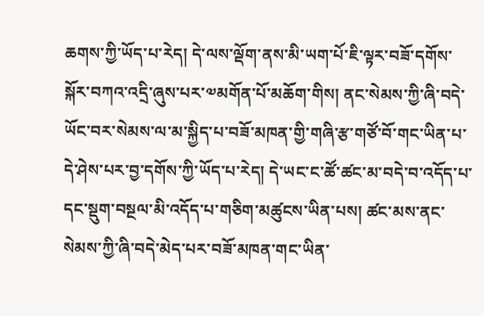ཆགས་ཀྱི་ཡོད་པ་རེད། དེ་ལས་ལྡོག་ནས་མི་ཡག་པོ་ཇི་ལྟར་བཟོ་དགོས་སྐོར་བཀའ་འདྲི་ཞུས་པར་༧མགོན་པོ་མཆོག་གིས། ནང་སེམས་ཀྱི་ཞི་བདེ་ཡོང་བར་སེམས་ལ་མ་སྐྱིད་པ་བཟོ་མཁན་གྱི་གཞི་རྩ་གཙོ་བོ་གང་ཡིན་པ་དེ་ཤེས་པར་བྱ་དགོས་ཀྱི་ཡོད་པ་རེད། དེ་ཡང་ང་ཚོ་ཚང་མ་བདེ་བ་འདོད་པ་དང་སྡུག་བསྔལ་མི་འདོད་པ་གཅིག་མཚུངས་ཡིན་པས། ཚང་མས་ནང་སེམས་ཀྱི་ཞི་བདེ་མེད་པར་བཟོ་མཁན་གང་ཡིན་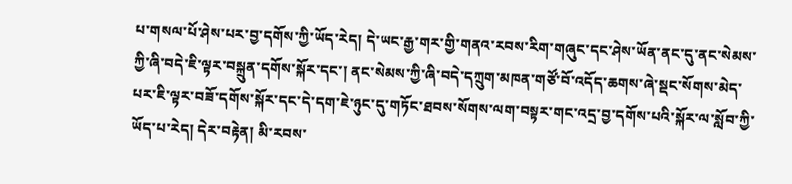པ་གསལ་པོ་ཤེས་པར་བྱ་དགོས་ཀྱི་ཡོད་རེད། དེ་ཡང་རྒྱ་གར་གྱི་གནའ་རབས་རིག་གཞུང་དང་ཤེས་ཡོན་ནང་དུ་ནང་སེམས་ཀྱི་ཞི་བདེ་ཇི་ལྟར་བསྐྲུན་དགོས་སྐོར་དང་། ནང་སེམས་ཀྱི་ཞི་བདེ་དཀྲུག་མཁན་གཙོ་བོ་འདོད་ཆགས་ཞེ་སྡང་སོགས་མེད་པར་ཇི་ལྟར་བཟོ་དགོས་སྐོར་དང་དེ་དག་ཇེ་ཉུང་དུ་གཏོང་ཐབས་སོགས་ལག་བསྟར་གང་འདྲ་བྱ་དགོས་པའི་སྐོར་ལ་སློབ་ཀྱི་ཡོད་པ་རེད། དེར་བརྟེན། མི་རབས་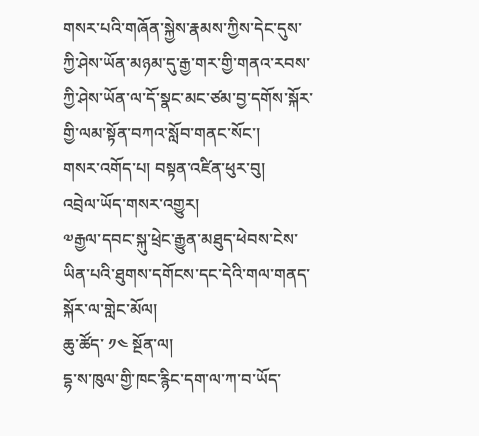གསར་པའི་གཞོན་སྐྱེས་རྣམས་ཀྱིས་དེང་དུས་ཀྱི་ཤེས་ཡོན་མཉམ་དུ་རྒྱ་གར་གྱི་གནའ་རབས་ཀྱི་ཤེས་ཡོན་ལ་དོ་སྣང་མང་ཙམ་བྱ་དགོས་སྐོར་གྱི་ལམ་སྟོན་བཀའ་སློབ་གནང་སོང་།
གསར་འགོད་པ། བསྟན་འཛིན་ཕུར་བུ།
འབྲེལ་ཡོད་གསར་འགྱུར།
༧རྒྱལ་དབང་སྐུ་ཕྲེང་རྒྱུན་མཐུད་ཕེབས་ངེས་ཡིན་པའི་ཐུགས་དགོངས་དང་དེའི་གལ་གནད་སྐོར་ལ་གླེང་མོལ།
ཆུ་ཚོད་ ༡༤ སྔོན་ལ།
དྷ་ས་ཁུལ་གྱི་ཁང་རྙིང་དག་ལ་ཀ་བ་ཡོད་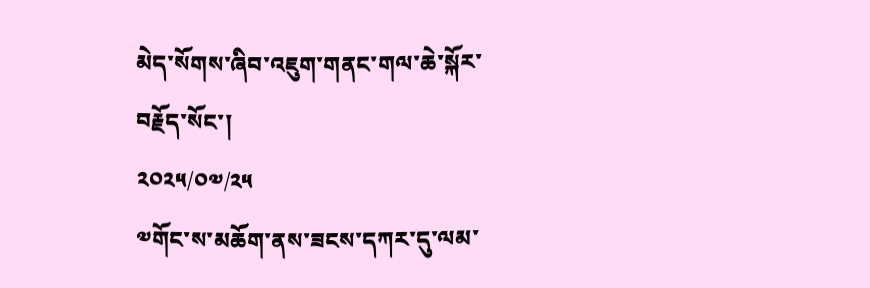མེད་སོགས་ཞིབ་འཇུག་གནང་གལ་ཆེ་སྐོར་བརྗོད་སོང་།
༢༠༢༥/༠༧/༢༥
༧གོང་ས་མཆོག་ནས་ཟངས་དཀར་དུ་ལམ་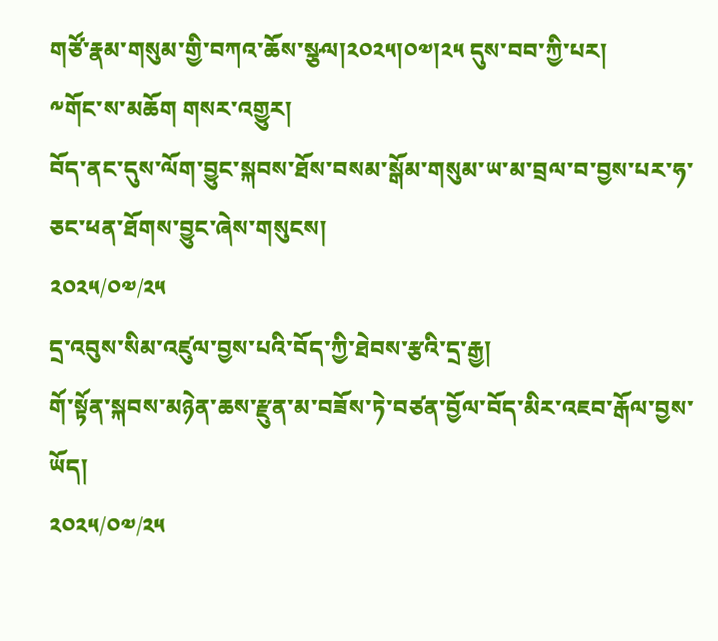གཙོ་རྣམ་གསུམ་གྱི་བཀའ་ཆོས་སྩལ།༢༠༢༥།༠༧།༢༥ དུས་བབ་ཀྱི་པར།
༸གོང་ས་མཆོག གསར་འགྱུར།
བོད་ནང་དུས་ལོག་བྱུང་སྐབས་ཐོས་བསམ་སྒོམ་གསུམ་ཡ་མ་བྲལ་བ་བྱས་པར་ཧ་ཅང་ཕན་ཐོགས་བྱུང་ཞེས་གསུངས།
༢༠༢༥/༠༧/༢༥
དྲ་འབུས་སིམ་འཛུལ་བྱས་པའི་བོད་ཀྱི་ཐེབས་རྩའི་དྲ་རྒྱ།
གོ་སྟོན་སྐབས་མཉེན་ཆས་རྫུན་མ་བཟོས་ཏེ་བཙན་བྱོལ་བོད་མིར་འཇབ་རྒོལ་བྱས་ཡོད།
༢༠༢༥/༠༧/༢༥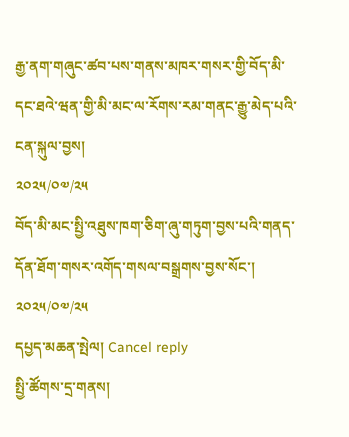རྒྱ་ནག་གཞུང་ཚབ་པས་གནས་མཁར་གསར་གྱི་བོད་མི་དང་ཐའེ་ཝན་གྱི་མི་མང་ལ་རོགས་རམ་གནང་རྒྱུ་མེད་པའི་ངན་སྐུལ་བྱས།
༢༠༢༥/༠༧/༢༥
བོད་མི་མང་སྤྱི་འཐུས་ཁག་ཅིག་ཞུ་གཏུག་བྱས་པའི་གནད་དོན་ཐོག་གསར་འགོད་གསལ་བསྒྲགས་བྱས་སོང་།
༢༠༢༥/༠༧/༢༥
དཔྱད་མཆན་སྤེལ། Cancel reply
སྤྱི་ཚོགས་དྲ་གནས།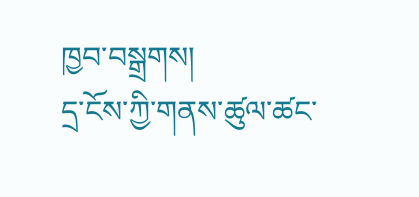ཁྱབ་བསྒྲགས།
དྲ་ངོས་ཀྱི་གནས་ཚུལ་ཚང་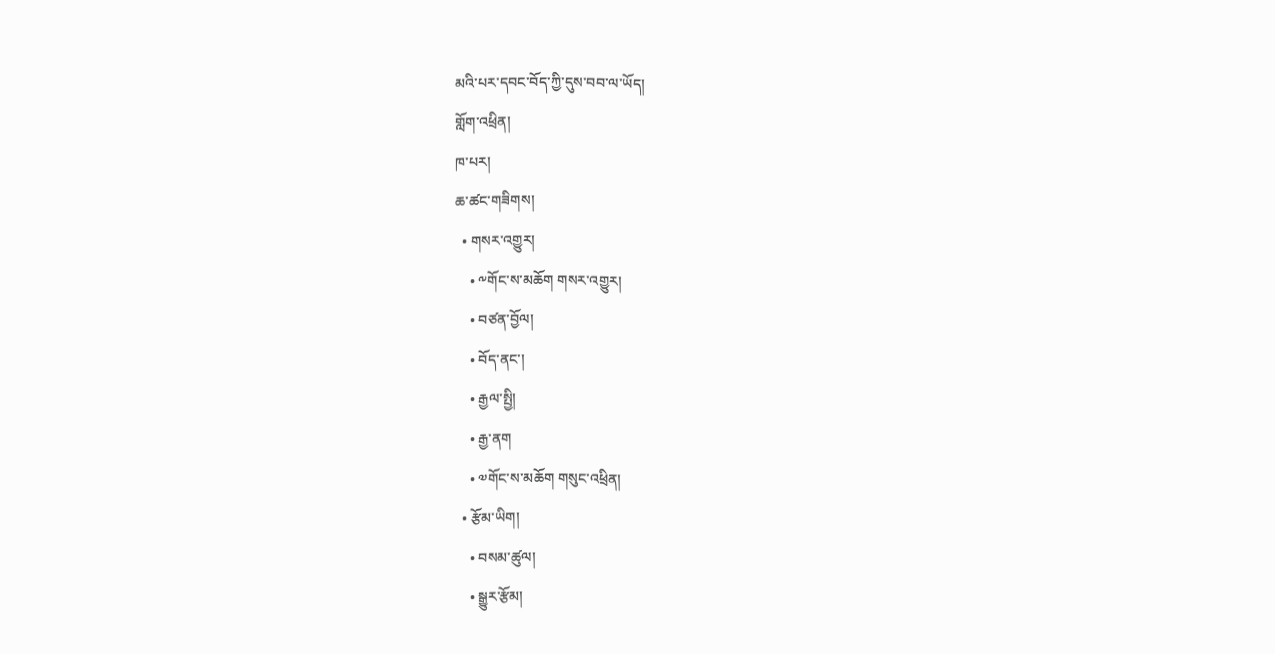མའི་པར་དབང་བོད་ཀྱི་དུས་བབ་ལ་ཡོད།
གློག་འཕྲིན།
ཁ་པར།
ཆ་ཚང་གཟིགས།
  • གསར་འགྱུར།
    • ༸གོང་ས་མཆོག གསར་འགྱུར།
    • བཙན་བྱོལ།
    • བོད་ནང་།
    • རྒྱལ་སྤྱི།
    • རྒྱ་ནག
    • ༧གོང་ས་མཆོག གསུང་འཕྲིན།
  • རྩོམ་ཡིག།
    • བསམ་ཚུལ།
    • སྒྱུར་རྩོམ།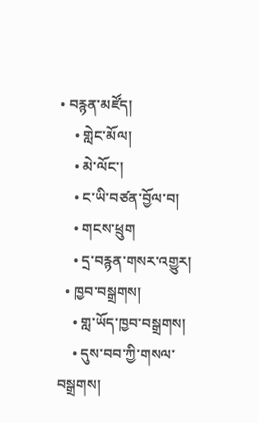• བརྙན་མཛོད།
    • གླེང་མོལ།
    • མེ་ལོང་།
    • ང་ཡི་བཙན་བྱོལ་བ།
    • གངས་ཕྲུག
    • དྲ་བརྙན་གསར་འགྱུར།
  • ཁྱབ་བསྒྲགས།
    • གླ་ཡོད་ཁྱབ་བསྒྲགས།
    • དུས་བབ་ཀྱི་གསལ་བསྒྲགས།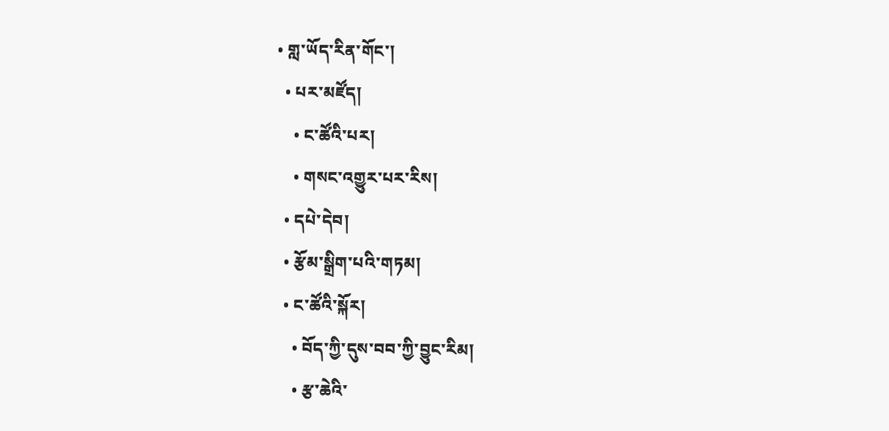• གླ་ཡོད་རིན་གོང་།
  • པར་མཛོད།
    • ང་ཚོའི་པར།
    • གསང་འགྱུར་པར་རིས།
  • དཔེ་དེབ།
  • རྩོམ་སྒྲིག་པའི་གཏམ།
  • ང་ཚོའི་སྐོར།
    • བོད་ཀྱི་དུས་བབ་ཀྱི་བྱུང་རིམ།
    • རྩ་ཆེའི་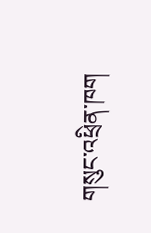གསུང་འཕྲིན་ཁག